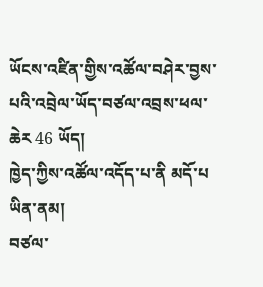ཡོངས་འཛིན་གྱིས་འཚོལ་བཤེར་བྱས་པའི་འབྲེལ་ཡོད་བཙལ་འབྲས་ཕལ་ཆེར 46 ཡོད།
ཁྱེད་ཀྱིས་འཚོལ་འདོད་པ་ནི མདོ་པ ཡིན་ནམ།
བཙལ་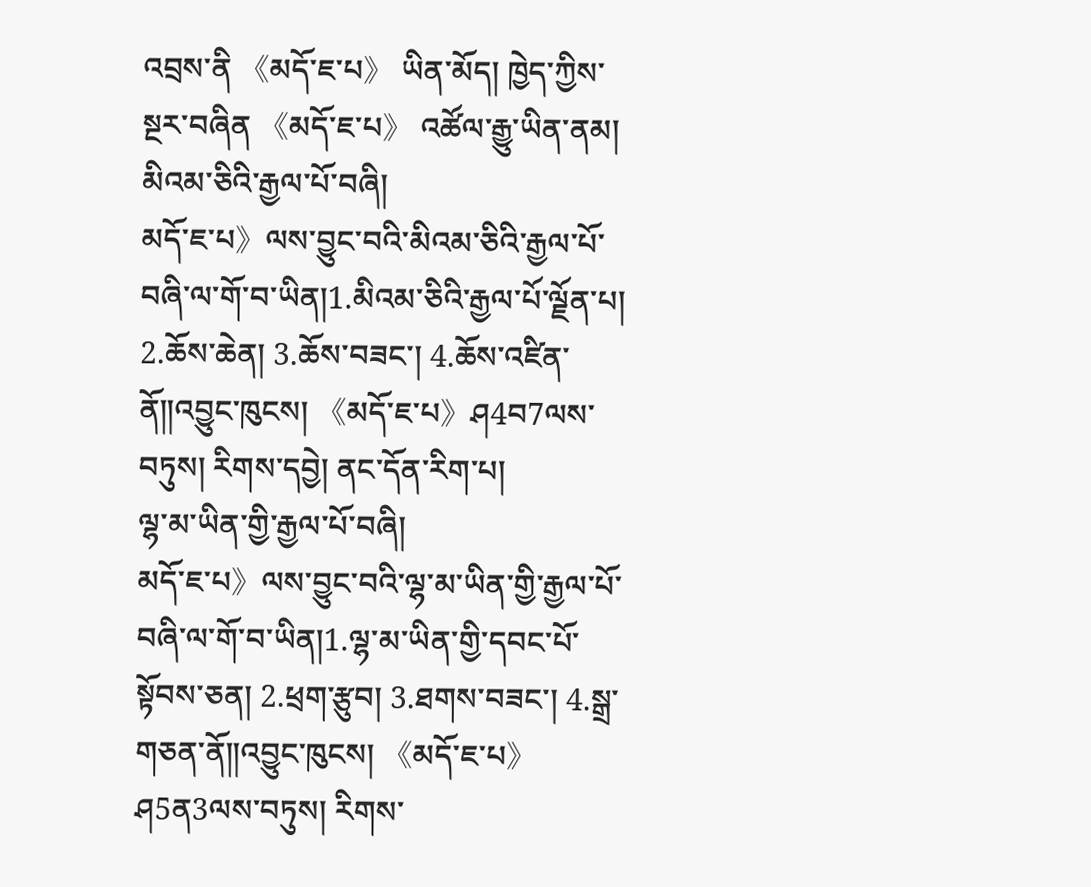འབྲས་ནི 《མདོ་ཇ་པ》 ཡིན་མོད། ཁྱེད་ཀྱིས་སྔར་བཞིན 《མདོ་ཇ་པ》 འཚོལ་རྒྱུ་ཡིན་ནམ།
མིའམ་ཅིའི་རྒྱལ་པོ་བཞི།
མདོ་ཇ་པ》ལས་བྱུང་བའི་མིའམ་ཅིའི་རྒྱལ་པོ་བཞི་ལ་གོ་བ་ཡིན།1.མིའམ་ཅིའི་རྒྱལ་པོ་ལྗོན་པ། 2.ཆོས་ཆེན། 3.ཆོས་བཟང་། 4.ཆོས་འཛིན་ནོ༎འབྱུང་ཁུངས། 《མདོ་ཇ་པ》ཤ4བ7ལས་བཏུས། རིགས་དབྱེ། ནང་དོན་རིག་པ།
ལྷ་མ་ཡིན་གྱི་རྒྱལ་པོ་བཞི།
མདོ་ཇ་པ》ལས་བྱུང་བའི་ལྷ་མ་ཡིན་གྱི་རྒྱལ་པོ་བཞི་ལ་གོ་བ་ཡིན།1.ལྷ་མ་ཡིན་གྱི་དབང་པོ་སྟོབས་ཅན། 2.ཕྲག་རྩུབ། 3.ཐགས་བཟང་། 4.སྒྲ་གཅན་ནོ༎འབྱུང་ཁུངས། 《མདོ་ཇ་པ》ཤ5ན3ལས་བཏུས། རིགས་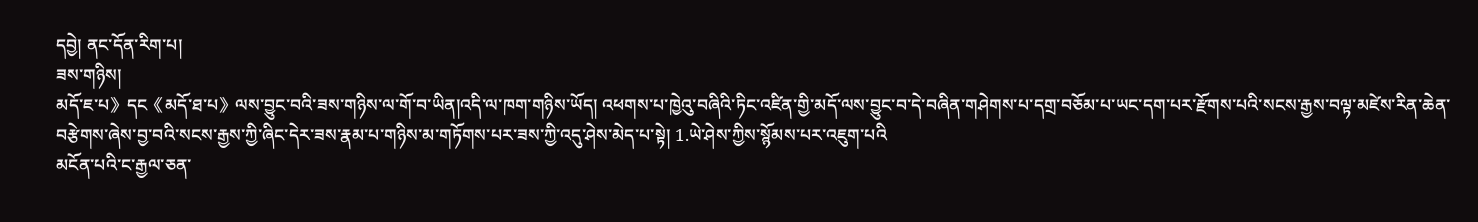དབྱེ། ནང་དོན་རིག་པ།
ཟས་གཉིས།
མདོ་ཇ་པ》དང《མདོ་ཐ་པ》ལས་བྱུང་བའི་ཟས་གཉིས་ལ་གོ་བ་ཡིན།འདི་ལ་ཁག་གཉིས་ཡོད། འཕགས་པ་ཁྱེའུ་བཞིའི་ཏིང་འཛིན་གྱི་མདོ་ལས་བྱུང་བ་དེ་བཞིན་གཤེགས་པ་དགྲ་བཅོམ་པ་ཡང་དག་པར་རྫོགས་པའི་སངས་རྒྱས་བལྟ་མཛེས་རིན་ཆེན་བརྩེགས་ཞེས་བྱ་བའི་སངས་རྒྱས་ཀྱི་ཞིང་དེར་ཟས་རྣམ་པ་གཉིས་མ་གཏོགས་པར་ཟས་ཀྱི་འདུ་ཤེས་མེད་པ་སྟེ། 1.ཡེ་ཤེས་ཀྱིས་སྙོམས་པར་འཇུག་པའི
མངོན་པའི་ང་རྒྱལ་ཅན་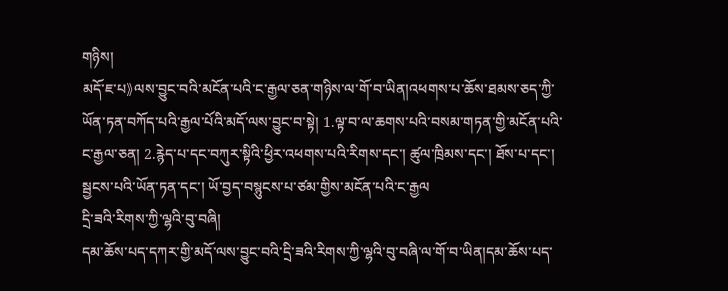གཉིས།
མདོ་ཇ་པ》ལས་བྱུང་བའི་མངོན་པའི་ང་རྒྱལ་ཅན་གཉིས་ལ་གོ་བ་ཡིན།འཕགས་པ་ཆོས་ཐམས་ཅད་ཀྱི་ཡོན་ཏན་བཀོད་པའི་རྒྱལ་པོའི་མདོ་ལས་བྱུང་བ་སྟེ། 1.ལྟ་བ་ལ་ཆགས་པའི་བསམ་གཏན་གྱི་མངོན་པའི་ང་རྒྱལ་ཅན། 2.རྙེད་པ་དང་བཀུར་སྟིའི་ཕྱིར་འཕགས་པའི་རིགས་དང་། ཚུལ་ཁྲིམས་དང་། ཐོས་པ་དང་། སྦྱངས་པའི་ཡོན་ཏན་དང་། ཡོ་བྱད་བསྙུངས་པ་ཙམ་གྱིས་མངོན་པའི་ང་རྒྱལ
དྲི་ཟའི་རིགས་ཀྱི་ལྷའི་བུ་བཞི།
དམ་ཆོས་པད་དཀར་གྱི་མདོ་ལས་བྱུང་བའི་དྲི་ཟའི་རིགས་ཀྱི་ལྷའི་བུ་བཞི་ལ་གོ་བ་ཡིན།དམ་ཆོས་པད་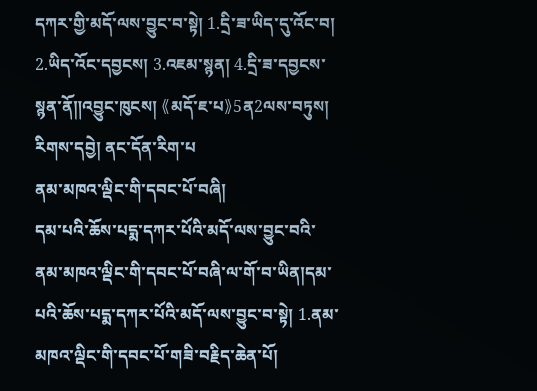དཀར་གྱི་མདོ་ལས་བྱུང་བ་སྟེ། 1.དྲི་ཟ་ཡིད་དུ་འོང་བ། 2.ཡིད་འོང་དབྱངས། 3.འཇམ་སྙན། 4.དྲི་ཟ་དབྱངས་སྙན་ནོ༎འབྱུང་ཁུངས། 《མདོ་ཇ་པ》5ན2ལས་བཏུས། རིགས་དབྱེ། ནང་དོན་རིག་པ
ནམ་མཁའ་ལྡིང་གི་དབང་པོ་བཞི།
དམ་པའི་ཆོས་པདྨ་དཀར་པོའི་མདོ་ལས་བྱུང་བའི་ནམ་མཁའ་ལྡིང་གི་དབང་པོ་བཞི་ལ་གོ་བ་ཡིན།དམ་པའི་ཆོས་པདྨ་དཀར་པོའི་མདོ་ལས་བྱུང་བ་སྟེ། 1.ནམ་མཁའ་ལྡིང་གི་དབང་པོ་གཟི་བརྗིད་ཆེན་པོ།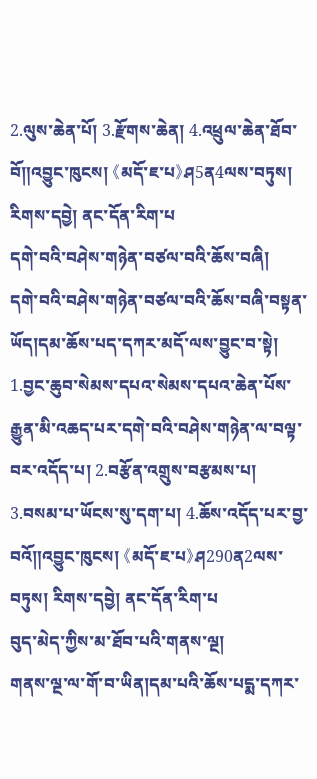2.ལུས་ཆེན་པོ། 3.རྫོགས་ཆེན། 4.འཕྲུལ་ཆེན་ཐོབ་བོ༎འབྱུང་ཁུངས། 《མདོ་ཇ་པ》ཤ5ན4ལས་བཏུས། རིགས་དབྱེ། ནང་དོན་རིག་པ
དགེ་བའི་བཤེས་གཉེན་བཙལ་བའི་ཆོས་བཞི།
དགེ་བའི་བཤེས་གཉེན་བཙལ་བའི་ཆོས་བཞི་བསྟན་ཡོད།དམ་ཆོས་པད་དཀར་མདོ་ལས་བྱུང་བ་སྟེ། 1.བྱང་ཆུབ་སེམས་དཔའ་སེམས་དཔའ་ཆེན་པོས་རྒྱུན་མི་འཆད་པར་དགེ་བའི་བཤེས་གཉེན་ལ་བལྟ་བར་འདོད་པ། 2.བརྩོན་འགྲུས་བརྩམས་པ། 3.བསམ་པ་ཡོངས་སུ་དག་པ། 4.ཆོས་འདོད་པར་བྱ་བའོ༎འབྱུང་ཁུངས། 《མདོ་ཇ་པ》ཤ290ན2ལས་བཏུས། རིགས་དབྱེ། ནང་དོན་རིག་པ
བུད་མེད་ཀྱིས་མ་ཐོབ་པའི་གནས་ལྔ།
གནས་ལྔ་ལ་གོ་བ་ཡིན།དམ་པའི་ཆོས་པདྨ་དཀར་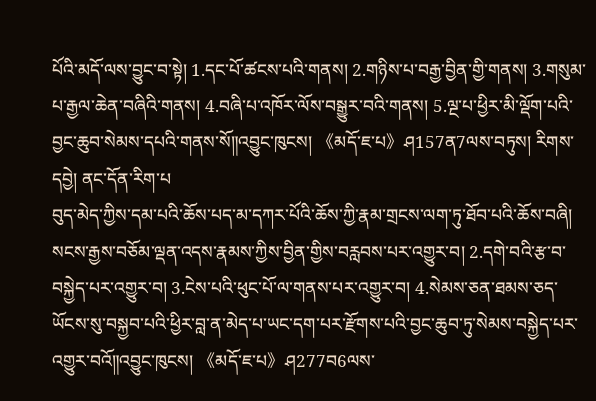པོའི་མདོ་ལས་བྱུང་བ་སྟེ། 1.དང་པོ་ཚངས་པའི་གནས། 2.གཉིས་པ་བརྒྱ་བྱིན་གྱི་གནས། 3.གསུམ་པ་རྒྱལ་ཆེན་བཞིའི་གནས། 4.བཞི་པ་འཁོར་ལོས་བསྒྱུར་བའི་གནས། 5.ལྔ་པ་ཕྱིར་མི་ལྡོག་པའི་བྱང་ཆུབ་སེམས་དཔའི་གནས་སོ༎འབྱུང་ཁུངས། 《མདོ་ཇ་པ》ཤ157ན7ལས་བཏུས། རིགས་དབྱེ། ནང་དོན་རིག་པ
བུད་མེད་ཀྱིས་དམ་པའི་ཆོས་པད་མ་དཀར་པོའི་ཆོས་ཀྱི་རྣམ་གྲངས་ལག་ཏུ་ཐོབ་པའི་ཆོས་བཞི།
སངས་རྒྱས་བཅོམ་ལྡན་འདས་རྣམས་ཀྱིས་བྱིན་གྱིས་བརླབས་པར་འགྱུར་བ། 2.དགེ་བའི་རྩ་བ་བསྐྱེད་པར་འགྱུར་བ། 3.ངེས་པའི་ཕུང་པོ་ལ་གནས་པར་འགྱུར་བ། 4.སེམས་ཅན་ཐམས་ཅད་ཡོངས་སུ་བསྐྱབ་པའི་ཕྱིར་བླ་ན་མེད་པ་ཡང་དག་པར་རྫོགས་པའི་བྱང་ཆུབ་ཏུ་སེམས་བསྐྱེད་པར་འགྱུར་བའོ༎འབྱུང་ཁུངས། 《མདོ་ཇ་པ》ཤ277བ6ལས་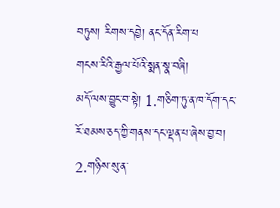བཏུས། རིགས་དབྱེ། ནང་དོན་རིག་པ
གངས་རིའི་རྒྱལ་པོའི་སྨན་སྣ་བཞི།
མདོ་ལས་བྱུང་བ་སྟེ། 1.གཅིག་ཏུ་ན་ཁ་དོག་དང་རོ་ཐམས་ཅད་ཀྱི་གནས་དང་ལྡན་པ་ཞེས་བྱ་བ། 2.གཉིས་སུ་ན་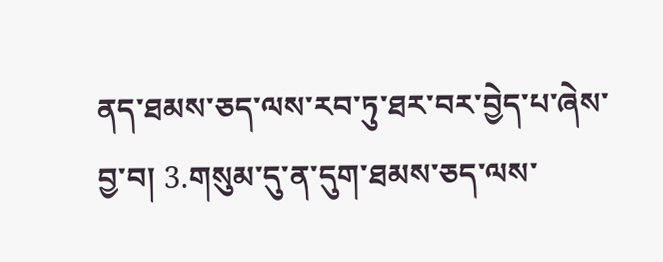ནད་ཐམས་ཅད་ལས་རབ་ཏུ་ཐར་བར་བྱེད་པ་ཞེས་བྱ་བ། 3.གསུམ་དུ་ན་དུག་ཐམས་ཅད་ལས་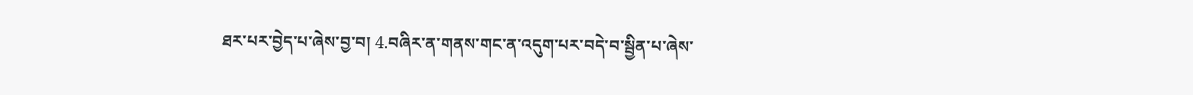ཐར་པར་བྱེད་པ་ཞེས་བྱ་བ། 4.བཞིར་ན་གནས་གང་ན་འདུག་པར་བདེ་བ་སྦྱིན་པ་ཞེས་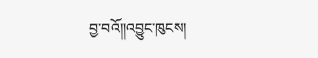བྱ་བའོ༎འབྱུང་ཁུངས།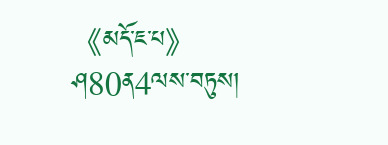《མདོ་ཇ་པ》ཤ80ན4ལས་བཏུས།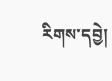རིགས་དབྱེ།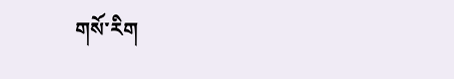གསོ་རིག